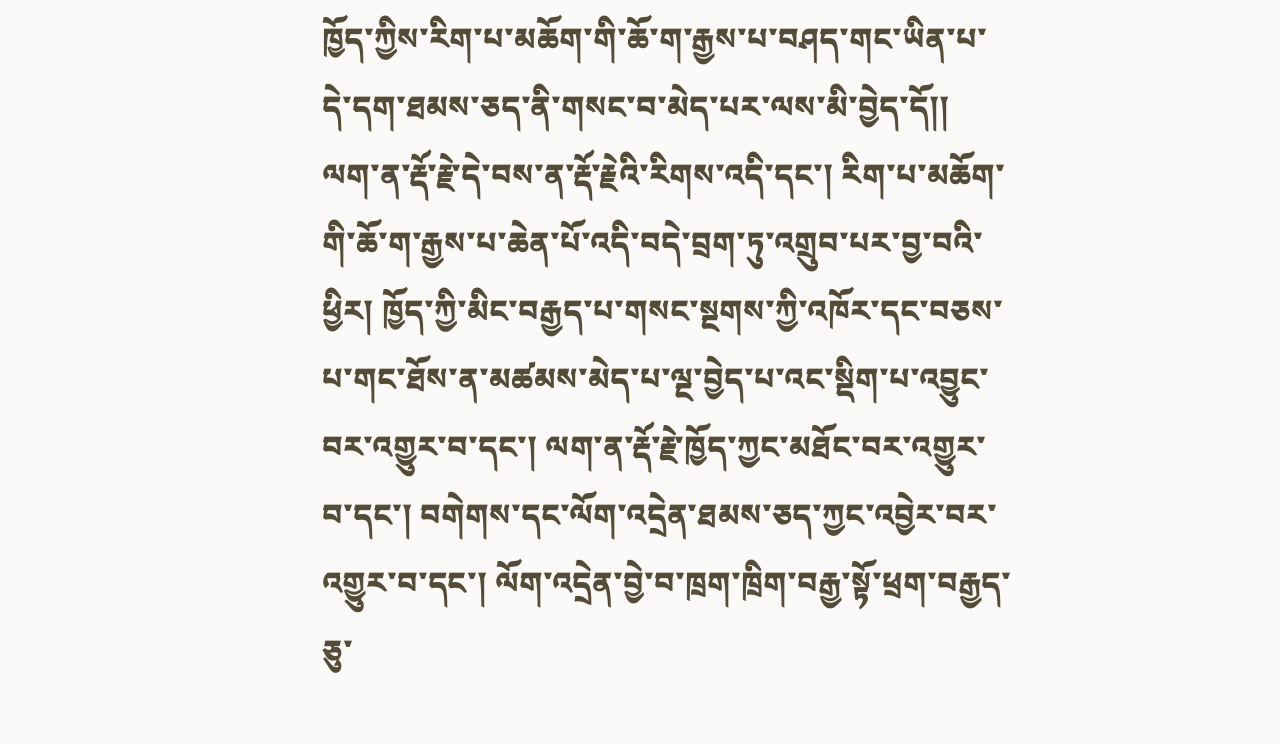ཁྱོད་ཀྱིས་རིག་པ་མཆོག་གི་ཆོ་ག་རྒྱས་པ་བཤད་གང་ཡིན་པ་དེ་དག་ཐམས་ཅད་ནི་གསང་བ་མེད་པར་ལས་མི་བྱེད་དོ།། ལག་ན་རྡོ་རྗེ་དེ་བས་ན་རྡོ་རྗེའི་རིགས་འདི་དང་། རིག་པ་མཆོག་གི་ཆོ་ག་རྒྱས་པ་ཆེན་པོ་འདི་བདེ་བྲག་ཏུ་འགྲུབ་པར་བྱ་བའི་ཕྱིར། ཁྱོད་ཀྱི་མིང་བརྒྱད་པ་གསང་སྔགས་ཀྱི་འཁོར་དང་བཅས་པ་གང་ཐོས་ན་མཚམས་མེད་པ་ལྔ་བྱེད་པ་འང་སྡིག་པ་འབྱུང་བར་འགྱུར་བ་དང་། ལག་ན་རྡོ་རྗེ་ཁྱོད་ཀྱང་མཐོང་བར་འགྱུར་བ་དང་། བགེགས་དང་ལོག་འདྲེན་ཐམས་ཅད་ཀྱང་འབྱེར་བར་འགྱུར་བ་དང་། ལོག་འདྲེན་བྱེ་བ་ཁྲག་ཁྲིག་བརྒྱ་སྟོ་ཕྲག་བརྒྱད་ཅུ་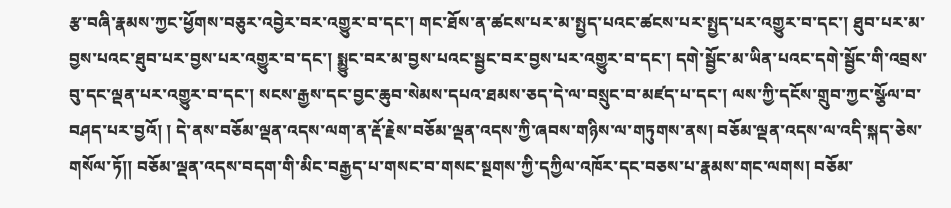རྩ་བཞི་རྣམས་ཀྱང་ཕྱོགས་བཅུར་འབྱེར་བར་འགྱུར་བ་དང་། གང་ཐོས་ན་ཚངས་པར་མ་སྤྱད་པའང་ཚངས་པར་སྤྱད་པར་འགྱུར་བ་དང་། ཐུབ་པར་མ་བྱས་པའང་ཐུབ་པར་བྱས་པར་འགྱུར་བ་དང་། སྨྱུང་བར་མ་བྱས་པའང་སྦྱང་བར་བྱས་པར་འགྱུར་བ་དང་། དགེ་སྦྱོང་མ་ཡིན་པའང་དགེ་སྦྱོང་གི་འབྲས་བུ་དང་ལྡན་པར་འགྱུར་བ་དང་། སངས་རྒྱས་དང་བྱང་ཆུབ་སེམས་དཔའ་ཐམས་ཅད་དེ་ལ་བསྲུང་བ་མཛད་པ་དང་། ལས་ཀྱི་དངོས་གྲུབ་ཀྱང་སྩོལ་བ་བཤད་པར་བྱའོ། ། དེ་ནས་བཅོམ་ལྡན་འདས་ལག་ན་རྡོ་རྗེས་བཅོམ་ལྡན་འདས་ཀྱི་ཞབས་གཉིས་ལ་གཏུགས་ནས། བཅོམ་ལྡན་འདས་ལ་འདི་སྐད་ཅེས་གསོལ་ཏོ།། བཅོམ་ལྡན་འདས་བདག་གི་མིང་བརྒྱད་པ་གསང་བ་གསང་སྔགས་ཀྱི་དཀྱིལ་འཁོར་དང་བཅས་པ་རྣམས་གང་ལགས། བཅོམ་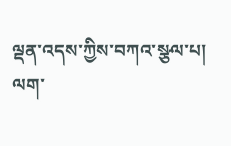ལྡན་འདས་ཀྱིས་བཀའ་སྩལ་པ། ལག་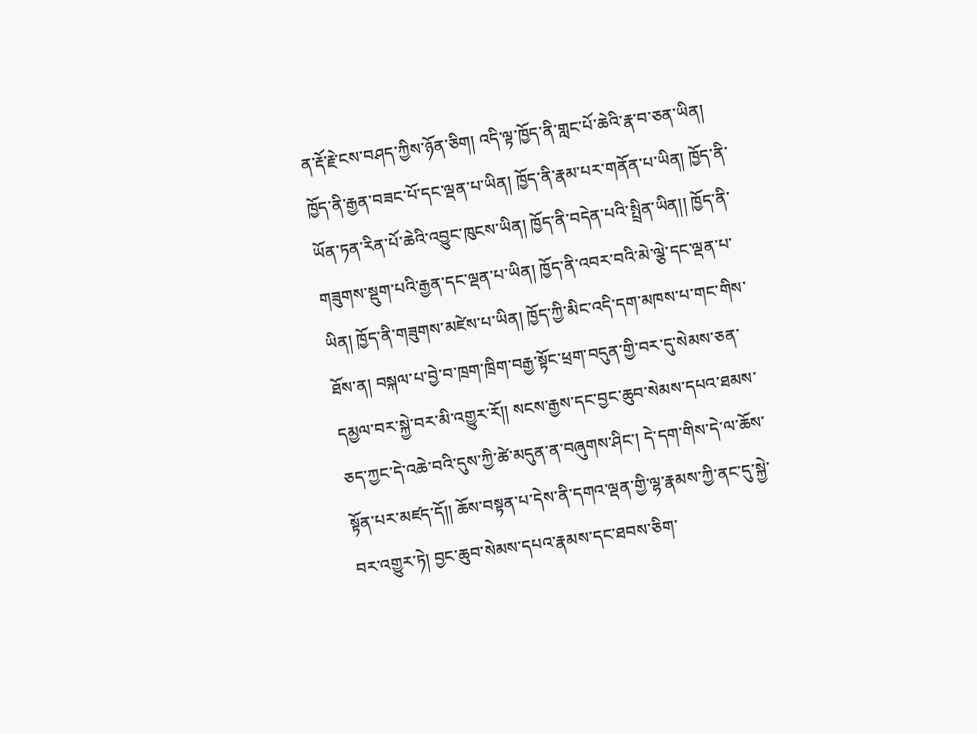ན་རྡོ་རྗེ་ངས་བཤད་ཀྱིས་ཉོན་ཅིག། འདི་ལྟ་ཁྱོད་ནི་གླང་པོ་ཆེའི་རྣ་བ་ཅན་ཡིན། ཁྱོད་ནི་རྒྱན་བཟང་པོ་དང་ལྡན་པ་ཡིན། ཁྱོད་ནི་རྣམ་པར་གནོན་པ་ཡིན། ཁྱོད་ནི་ཡོན་ཏན་རིན་པོ་ཆེའི་འབྱུང་ཁུངས་ཡིན། ཁྱོད་ནི་བདེན་པའི་སྤྲིན་ཡིན།། ཁྱོད་ནི་གཟུགས་སྡུག་པའི་རྒྱན་དང་ལྡན་པ་ཡིན། ཁྱོད་ནི་འབར་བའི་མེ་ལྕེ་དང་ལྡན་པ་ཡིན། ཁྱོད་ནི་གཟུགས་མཛེས་པ་ཡིན། ཁྱོད་ཀྱི་མིང་འདི་དག་མཁས་པ་གང་གིས་ཐོས་ན། བསྐལ་པ་བྱེ་བ་ཁྲག་ཁྲིག་བརྒྱ་སྟོང་ཕྲག་བདུན་གྱི་བར་དུ་སེམས་ཅན་དམྱལ་བར་སྐྱེ་བར་མི་འགྱུར་རོ།། སངས་རྒྱས་དང་བྱང་ཆུབ་སེམས་དཔའ་ཐམས་ཅད་ཀྱང་དེ་འཆེ་བའི་དུས་ཀྱི་ཚེ་མདུན་ན་བཞུགས་ཤིང་། དེ་དག་གིས་དེ་ལ་ཆོས་སྟོན་པར་མཛད་དོ།། ཆོས་བསྟན་པ་དེས་ནི་དགའ་ལྡན་གྱི་ལྷ་རྣམས་ཀྱི་ནང་དུ་སྐྱེ་བར་འགྱུར་ཏེ། བྱང་ཆུབ་སེམས་དཔའ་རྣམས་དང་ཐབས་ཅིག་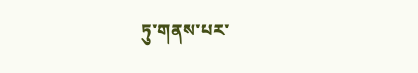ཏུ་གནས་པར་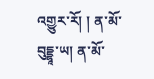འགྱུར་རོ། ། ན་མོ་བུདྡྷཱ་ཡ། ན་མོ་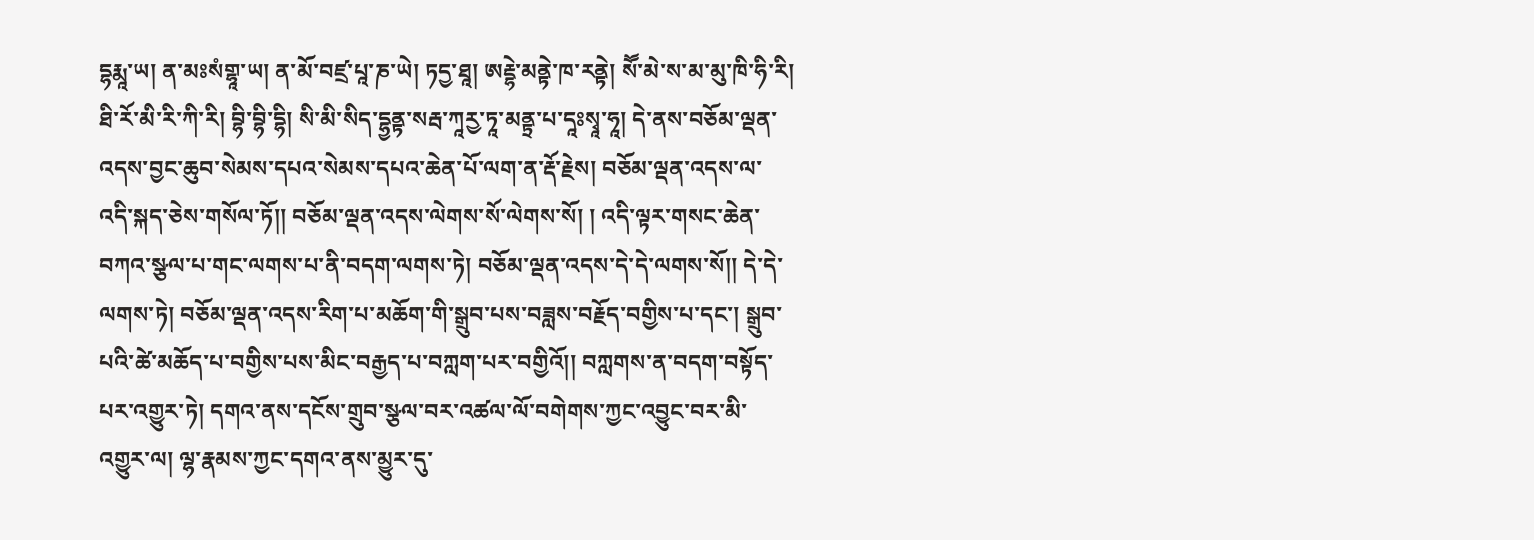དྷརྨཱ་ཡ། ན་མཿསཾགྷཱ་ཡ། ན་མོ་བཛྲ་པཱ་ཎ་ཡེ། ཏདྱ་ཐཱ། ཨརྡྷེ་མནྟེ་ཁ་རནྟེ། སཽ་མེ་ས་མ་མུ་ཁི་ཧི་རི། ཐི་རོ་མི་རི་ཀི་རི། བྷི་བྷི་དྷི། སི་མི་སིད་དྷྱནྟ་སརྦ་ཀཱཪྱ་ཏཱ་མནྟྲ་པ་དཱཿསྭཱ་ཧཱ། དེ་ནས་བཅོམ་ལྡན་འདས་བྱང་ཆུབ་སེམས་དཔའ་སེམས་དཔའ་ཆེན་པོ་ལག་ན་རྡོ་རྗེས། བཅོམ་ལྡན་འདས་ལ་འདི་སྐད་ཅེས་གསོལ་ཏོ།། བཅོམ་ལྡན་འདས་ལེགས་སོ་ལེགས་སོ། ། འདི་ལྟར་གསང་ཆེན་བཀའ་སྩལ་པ་གང་ལགས་པ་ནི་བདག་ལགས་ཏེ། བཅོམ་ལྡན་འདས་དེ་དེ་ལགས་སོ།། དེ་དེ་ལགས་ཏེ། བཅོམ་ལྡན་འདས་རིག་པ་མཆོག་གི་སྒྲུབ་པས་བཟླས་བརྗོད་བགྱིས་པ་དང་། སྒྲུབ་པའི་ཚེ་མཆོད་པ་བགྱིས་པས་མིང་བརྒྱད་པ་བཀླག་པར་བགྱིའོ།། བཀླགས་ན་བདག་བསྟོད་པར་འགྱུར་ཏེ། དགའ་ནས་དངོས་གྲུབ་སྩལ་བར་འཚལ་ལོ་བགེགས་ཀྱང་འབྱུང་བར་མི་འགྱུར་ལ། ལྷ་རྣམས་ཀྱང་དགའ་ནས་མྱུར་དུ་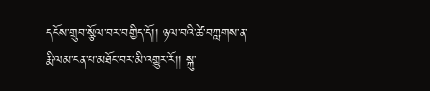དངོས་གྲུབ་སྩོལ་བར་བགྱིད་དོ།། ཉལ་བའི་ཚེ་བཀླགས་ན་རྨི་ལམ་ངན་པ་མཐོང་བར་མི་འགྱུར་རོ།། སྐུ་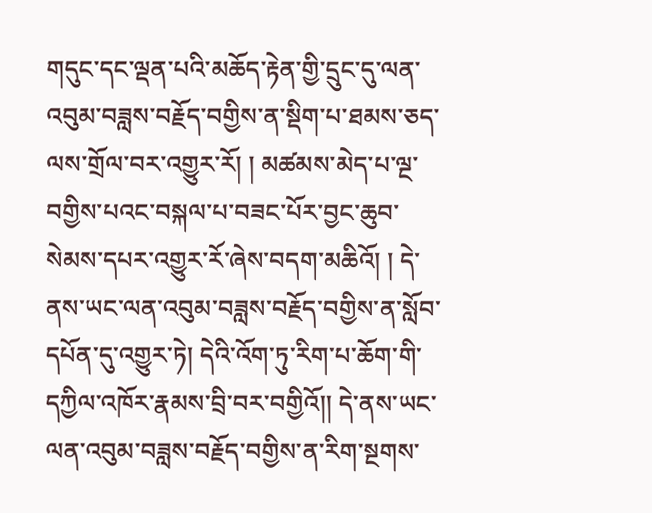གདུང་དང་ལྡན་པའི་མཆོད་རྟེན་གྱི་དྲུང་དུ་ལན་འབུམ་བཟླས་བརྗོད་བགྱིས་ན་སྡིག་པ་ཐམས་ཅད་ལས་གྲོལ་བར་འགྱུར་རོ། ། མཚམས་མེད་པ་ལྔ་བགྱིས་པའང་བསྐལ་པ་བཟང་པོར་བྱང་ཆུབ་སེམས་དཔར་འགྱུར་རོ་ཞེས་བདག་མཆིའོ། ། དེ་ནས་ཡང་ལན་འབུམ་བཟླས་བརྗོད་བགྱིས་ན་སློབ་དཔོན་དུ་འགྱུར་ཏེ། དེའི་འོག་ཏུ་རིག་པ་ཆོག་གི་དཀྱིལ་འཁོར་རྣམས་བྲི་བར་བགྱིའོ།། དེ་ནས་ཡང་ལན་འབུམ་བཟླས་བརྗོད་བགྱིས་ན་རིག་སྔགས་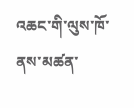འཆང་གི་ལུས་ཁོ་ནས་མཚན་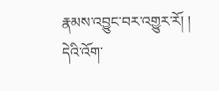རྣམས་འབྱུང་བར་འགྱུར་རོ། ། དེའི་འོག་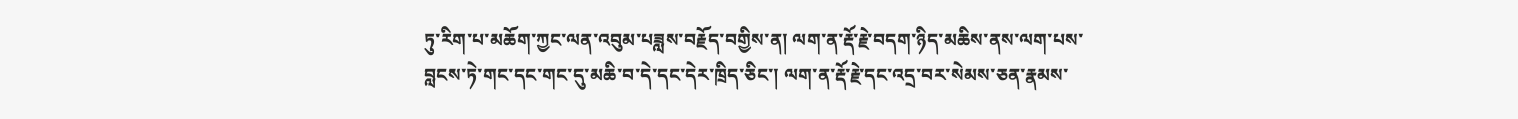ཏུ་རིག་པ་མཆོག་ཀྱང་ལན་འབུམ་པཟླས་བརྗོད་བགྱིས་ན། ལག་ན་རྡོ་རྗེ་བདག་ཉིད་མཆིས་ནས་ལག་པས་བླངས་ཏེ་གང་དང་གང་དུ་མཆི་བ་དེ་དང་དེར་ཁྲིད་ཅིང་། ལག་ན་རྡོ་རྗེ་དང་འདྲ་བར་སེམས་ཅན་རྣམས་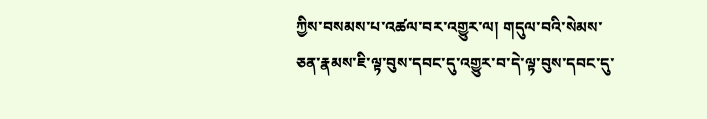ཀྱིས་བསམས་པ་འཚལ་བར་འགྱུར་ལ། གདུལ་བའི་སེམས་ཅན་རྣམས་ཇི་ལྟ་བུས་དབང་དུ་འགྱུར་བ་དེ་ལྟ་བུས་དབང་དུ་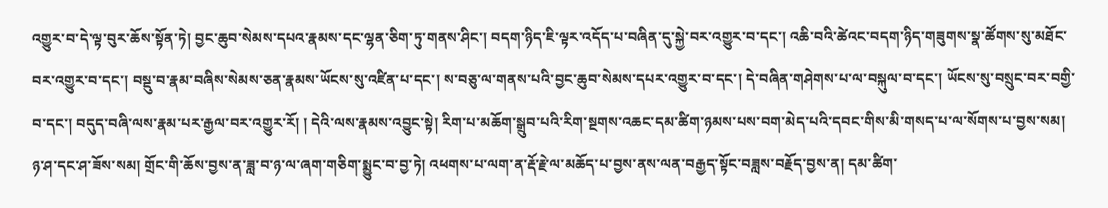འགྱུར་བ་དེ་ལྟ་བུར་ཆོས་སྟོན་ཏེ། བྱང་ཆུབ་སེམས་དཔའ་རྣམས་དང་ལྷན་ཅིག་ཏུ་གནས་ཤིང་། བདག་ཉིད་ཇི་ལྟར་འདོད་པ་བཞིན་དུ་སྐྱེ་བར་འགྱུར་བ་དང་། འཆི་བའི་ཚེའང་བདག་ཉིད་གཟུགས་སྣ་ཚོགས་སུ་མཐོང་བར་འགྱུར་བ་དང་། བསྡུ་བ་རྣམ་བཞིས་སེམས་ཅན་རྣམས་ཡོངས་སུ་འཛིན་པ་དང་། ས་བཅུ་ལ་གནས་པའི་བྱང་ཆུབ་སེམས་དཔར་འགྱུར་བ་དང་། དེ་བཞིན་གཤེགས་པ་ལ་བསྐུལ་བ་དང་། ཡོངས་སུ་བསྲུང་བར་བགྱི་བ་དང་། བདུད་བཞི་ལས་རྣམ་པར་རྒྱལ་བར་འགྱུར་རོ། ། དེའི་ལས་རྣམས་འབྱུང་སྟེ། རིག་པ་མཆོག་སྒྲུབ་པའི་རིག་སྔགས་འཆང་དམ་ཚིག་ཉམས་པས་བག་མེད་པའི་དབང་གིས་མི་གསད་པ་ལ་སོགས་པ་བྱས་སམ། ཉ་ཤ་དང་ཤ་ཟོས་སམ། གྲོང་གི་ཆོས་བྱས་ན་ཟླ་བ་ཉ་ལ་ཞག་གཅིག་སྨྱུང་བ་བྱ་ཏེ། འཕགས་པ་ལག་ན་རྡོ་རྗེ་ལ་མཆོད་པ་བྱས་ནས་ལན་བརྒྱད་སྟོང་བཟླས་བརྗོད་བྱས་ན། དམ་ཚིག་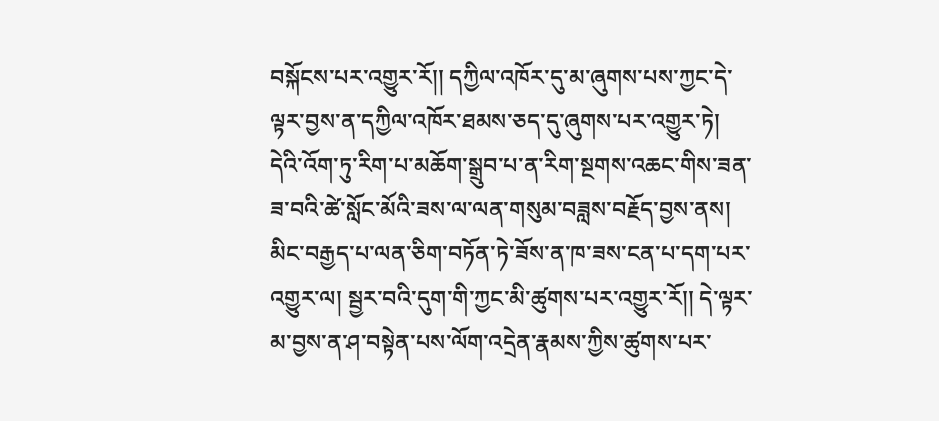བསྐོངས་པར་འགྱུར་རོ།། དཀྱིལ་འཁོར་དུ་མ་ཞུགས་པས་ཀྱང་དེ་ལྟར་བྱས་ན་དཀྱིལ་འཁོར་ཐམས་ཅད་དུ་ཞུགས་པར་འགྱུར་ཏེ། དེའི་འོག་ཏུ་རིག་པ་མཆོག་སྒྲུབ་པ་ན་རིག་སྔགས་འཆང་གིས་ཟན་ཟ་བའི་ཚེ་སློང་མོའི་ཟས་ལ་ལན་གསུམ་བཟླས་བརྗོད་བྱས་ནས། མིང་བརྒྱད་པ་ལན་ཅིག་བཏོན་ཏེ་ཟོས་ན་ཁ་ཟས་ངན་པ་དག་པར་འགྱུར་ལ། སྦྱར་བའི་དུག་གི་ཀྱང་མི་ཚུགས་པར་འགྱུར་རོ།། དེ་ལྟར་མ་བྱས་ན་ཤ་བསྟེན་པས་ལོག་འདྲེན་རྣམས་ཀྱིས་ཚུགས་པར་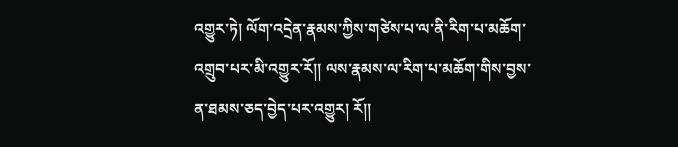འགྱུར་ཏེ། ལོག་འདྲེན་རྣམས་ཀྱིས་གཙེས་པ་ལ་ནི་རིག་པ་མཆོག་འགྲུབ་པར་མི་འགྱུར་རོ།། ལས་རྣམས་ལ་རིག་པ་མཆོག་གིས་བྱས་ན་ཐམས་ཅད་བྱེད་པར་འགྱུར། རོ།།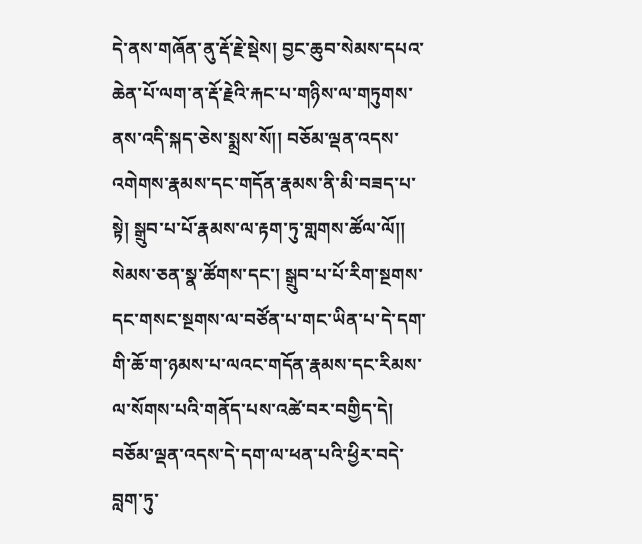དེ་ནས་གཞོན་ནུ་རྡོ་རྗེ་སྡེས། བྱང་ཆུབ་སེམས་དཔའ་ཆེན་པོ་ལག་ན་རྡོ་རྗེའི་རྐང་པ་གཉིས་ལ་གཏུགས་ནས་འདི་སྐད་ཅེས་སྨྲས་སོ།། བཅོམ་ལྡན་འདས་འགེགས་རྣམས་དང་གདོན་རྣམས་ནི་མི་བཟད་པ་སྟེ། སྒྲུབ་པ་པོ་རྣམས་ལ་རྟག་ཏུ་གླགས་ཚོལ་ལོ།། སེམས་ཅན་སྣ་ཚོགས་དང་། སྒྲུབ་པ་པོ་རིག་སྔགས་དང་གསང་སྔགས་ལ་བཙོན་པ་གང་ཡིན་པ་དེ་དག་གི་ཆོ་ག་ཉམས་པ་ལའང་གདོན་རྣམས་དང་རིམས་ལ་སོགས་པའི་གནོད་པས་འཚེ་བར་བགྱིད་དེ། བཅོམ་ལྡན་འདས་དེ་དག་ལ་ཕན་པའི་ཕྱིར་བདེ་བླག་ཏུ་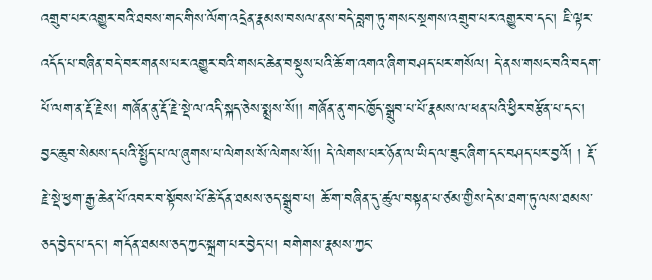འགྲུབ་པར་འགྱུར་བའི་ཐབས་གང་གིས་ལོག་འདྲེན་རྣམས་བསལ་ནས་བདེ་བླག་ཏུ་གསང་སྔགས་འགྲུབ་པར་འགྱུར་བ་དང་། ཇི་ལྟར་འདོད་པ་བཞིན་བདེ་བར་གནས་པར་འགྱུར་བའི་གསང་ཆེན་བསྡུས་པའི་ཆོ་ག་འགའ་ཞིག་བཤད་པར་གསོལ། དེ་ནས་གསང་བའི་བདག་པོ་ལག་ན་རྡོ་རྗེས། གཞོན་ནུ་རྡོ་རྗེ་སྡེ་ལ་འདི་སྐད་ཅེས་སྨྲས་སོ།། གཞོན་ནུ་གང་ཁྱོད་སྒྲུབ་པ་པོ་རྣམས་ལ་ཕན་པའི་ཕྱིར་བརྩོན་པ་དང་། བྱང་ཆུབ་སེམས་དཔའི་སྤྱོད་པ་ལ་ཞུགས་པ་ལེགས་སོ་ལེགས་སོ།། དེ་ལེགས་པར་ཉོན་ལ་ཡིད་ལ་ཟུང་ཞིག་དང་བཤད་པར་བྱའོ། ། རྡོ་རྗེ་སྡེ་ཕྱག་རྒྱ་ཆེན་པོ་འབར་བ་སྟོབས་པོ་ཆེ་དོན་ཐམས་ཅད་སྒྲུབ་པ། ཆོ་ག་བཞིན་དུ་ཚུལ་བསྟན་པ་ཙམ་གྱིས་དེ་མ་ཐག་ཏུ་ལས་ཐམས་ཅད་བྱེད་པ་དང་། གདོན་ཐམས་ཅད་ཀྱང་སྐྲག་པར་བྱེད་པ། བགེགས་རྣམས་ཀྱང་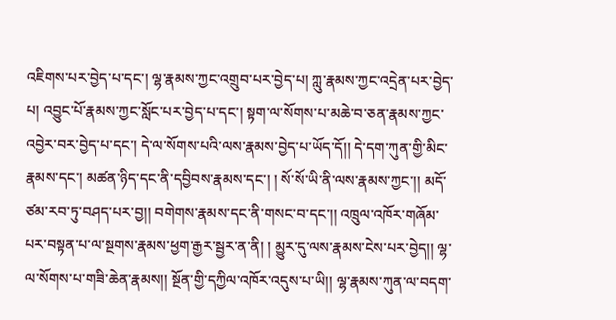འཇིགས་པར་བྱེད་པ་དང་། ལྷ་རྣམས་ཀྱང་འགྲུབ་པར་བྱེད་པ། ཀླུ་རྣམས་ཀྱང་འདྲེན་པར་བྱེད་པ། འབྱུང་པོ་རྣམས་ཀྱང་སློང་པར་བྱེད་པ་དང་། སྟག་ལ་སོགས་པ་མཆེ་བ་ཅན་རྣམས་ཀྱང་འབྱེར་བར་བྱེད་པ་དང་། དེ་ལ་སོགས་པའི་ལས་རྣམས་བྱེད་པ་ཡོད་དོ།། དེ་དག་ཀུན་གྱི་མིང་རྣམས་དང་། མཚན་ཉིད་དང་ནི་དབྱིབས་རྣམས་དང་། ། སོ་སོ་ཡི་ནི་ལས་རྣམས་ཀྱང་།། མདོ་ཙམ་རབ་ཏུ་བཤད་པར་བྱ།། བགེགས་རྣམས་དང་ནི་གསང་བ་དང་།། འཁྲུལ་འཁོར་གཞོམ་པར་བསྟན་པ་ལ་སྔགས་རྣམས་ཕྱག་རྒྱར་སྦྱར་ན་ནི། ། མྱུར་དུ་ལས་རྣམས་ངེས་པར་བྱེད།། ལྷ་ལ་སོགས་པ་གཟི་ཆེན་རྣམས།། སྔོན་གྱི་དཀྱིལ་འཁོར་འདུས་པ་ཡི།། ལྷ་རྣམས་ཀུན་ལ་བདག་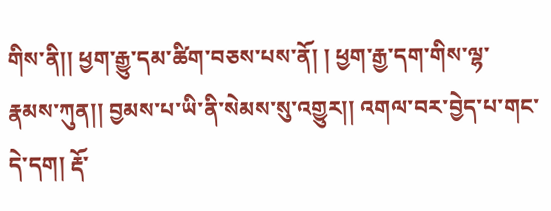གིས་ནི།། ཕྱག་རྒྱུ་དམ་ཚིག་བཅས་པས་ནོ། ། ཕྱག་རྒྱ་དག་གིས་ལྷ་རྣམས་ཀུན།། བྱམས་པ་ཡི་ནི་སེམས་སུ་འགྱུར།། འགལ་བར་བྱེད་པ་གང་དེ་དག། རྡོ་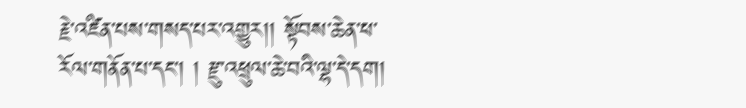རྗེ་འཛིན་པས་གསད་པར་འགྱུར།། སྟོབས་ཆེན་ཕ་རོལ་གནོན་པ་དང་། ། རྫུ་འཕྲུལ་ཆེ་བའི་ལྷ་དེ་དག།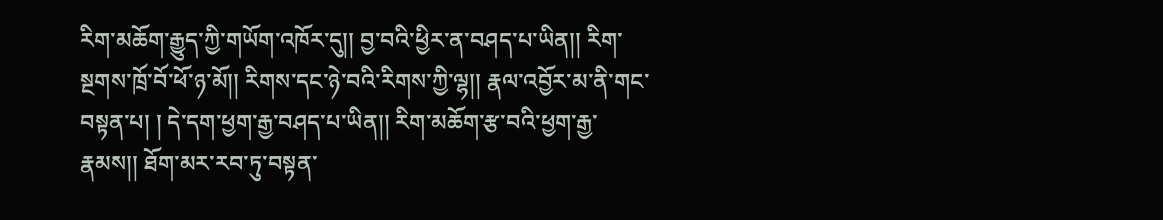རིག་མཆོག་རྒྱུད་ཀྱི་གཡོག་འཁོར་དུ།། བྱ་བའི་ཕྱིར་ན་བཤད་པ་ཡིན།། རིག་སྔགས་ཁྲོ་བོ་ཕོ་ཉ་མོ།། རིགས་དང་ཉེ་བའི་རིགས་ཀྱི་ལྷ།། རྣལ་འབྱོར་མ་ནི་གང་བསྟན་པ། ། དེ་དག་ཕྱག་རྒྱ་བཤད་པ་ཡིན།། རིག་མཆོག་རྩ་བའི་ཕྱག་རྒྱ་རྣམས།། ཐོག་མར་རབ་ཏུ་བསྟན་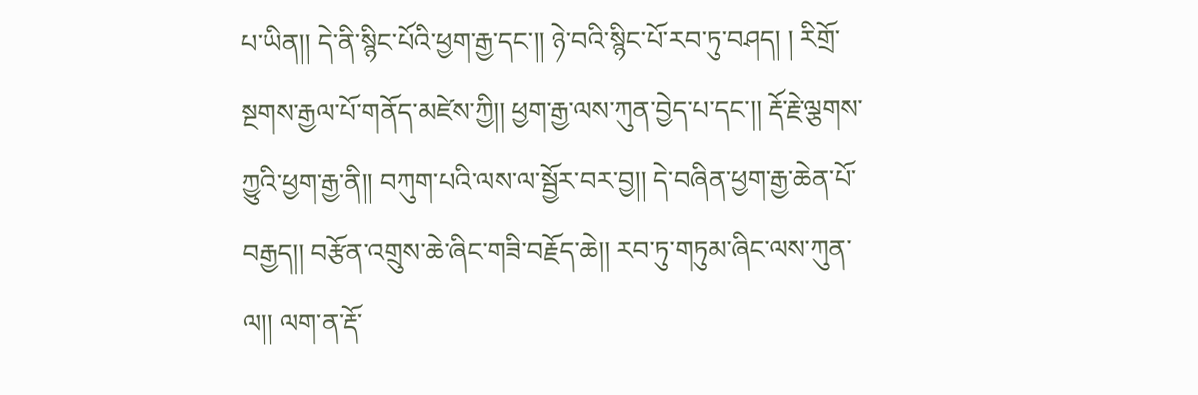པ་ཡིན།། དེ་ནི་སྙིང་པོའི་ཕྱག་རྒྱ་དང་།། ཉེ་བའི་སྙིང་པོ་རབ་ཏུ་བཤད། ། རིགྲོ་སྔགས་རྒྱལ་པོ་གནོད་མཛེས་ཀྱི།། ཕྱག་རྒྱ་ལས་ཀུན་བྱེད་པ་དང་།། རྡོ་རྗེ་ལྕགས་ཀྱུའི་ཕྱག་རྒྱ་ནི།། བཀུག་པའི་ལས་ལ་སྦྱོར་བར་བྱ།། དེ་བཞིན་ཕྱག་རྒྱ་ཆེན་པོ་བརྒྱད།། བརྩོན་འགྲུས་ཆེ་ཞིང་གཟི་བརྗོད་ཆེ།། རབ་ཏུ་གཏུམ་ཞིང་ལས་ཀུན་ལ།། ལག་ན་རྡོ་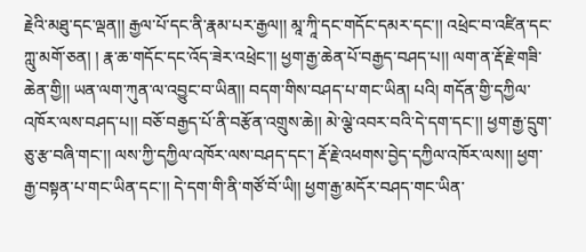རྗེའི་མཐུ་དང་ལྡན།། རྒྱལ་པོ་དང་ནི་རྣམ་པར་རྒྱལ།། མཱ་ཀཱི་དང་གདོང་དམར་དང་།། འཕྲེང་བ་འཛིན་དང་ཀླུ་མགོ་ཅན། ། རྣ་ཆ་གདོང་དང་འོད་ཟེར་འཕྲེང་།། ཕྱག་རྒྱ་ཆེན་པོ་བརྒྱད་བཤད་པ།། ལག་ན་རྡོ་རྗེ་གཟི་ཆེན་གྱི།། ཡན་ལག་ཀུན་ལ་འབྱུང་བ་ཡིན།། བདག་གིས་བཤད་པ་གང་ཡིན། པའི། གདོན་གྱི་དཀྱིལ་འཁོར་ལས་བཤད་པ།། བཅོ་བརྒྱད་པོ་ནི་བརྩོན་འགྲུས་ཆེ།། མེ་ལྕེ་འབར་བའི་དེ་དག་དང་།། ཕྱག་རྒྱ་དྲུག་ཅུ་རྩ་བཞི་གང་།། ལས་ཀྱི་དཀྱིལ་འཁོར་ལས་བཤད་དང་། རྡོ་རྗེ་འཕགས་བྱེད་དཀྱིལ་འཁོར་ལས།། ཕྱག་རྒྱ་བསྟན་པ་གང་ཡིན་དང་།། དེ་དག་གི་ནི་གཙོ་བོ་ཡི།། ཕྱག་རྒྱ་མདོར་བཤད་གང་ཡིན་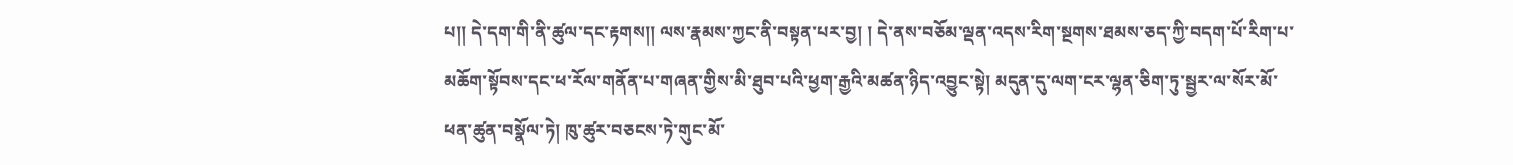པ།། དེ་དག་གི་ནི་ཚུལ་དང་རྟགས།། ལས་རྣམས་ཀྱང་ནི་བསྟན་པར་བྱ། ། དེ་ནས་བཅོམ་ལྡན་འདས་རིག་སྔགས་ཐམས་ཅད་ཀྱི་བདག་པོ་རིག་པ་མཆོག་སྟོབས་དང་ཕ་རོལ་གནོན་པ་གཞན་གྱིས་མི་ཐུབ་པའི་ཕྱག་རྒྱའི་མཚན་ཉིད་འབྱུང་སྟེ། མདུན་དུ་ལག་ངར་ལྷན་ཅིག་ཏུ་སྦྱར་ལ་སོར་མོ་ཕན་ཚུན་བསྣོལ་ཏེ། ཁུ་ཚུར་བཅངས་ཏེ་གུང་མོ་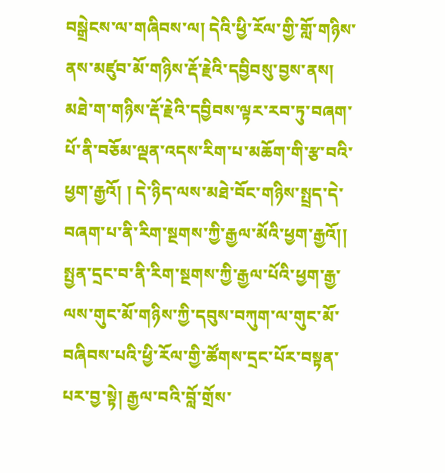བསྒྲེངས་ལ་གཞིབས་ལ། དེའི་ཕྱི་རོལ་གྱི་གློ་གཉིས་ནས་མཛུབ་མོ་གཉིས་རྡོ་རྗེའི་དབྱིབསུ་བྱས་ནས། མཐེ་ག་གཉིས་རྡོ་རྗེའི་དབྱིབས་ལྟར་རབ་ཏུ་བཞག་པོ་ནི་བཅོམ་ལྡན་འདས་རིག་པ་མཆོག་གི་རྩ་བའི་ཕྱག་རྒྱའོ། ། དེ་ཉིད་ལས་མཐེ་བོང་གཉིས་སྤྲད་དེ་བཞག་པ་ནི་རིག་སྔགས་ཀྱི་རྒྱལ་མོའི་ཕྱག་རྒྱའོ།། སྤྱན་དྲང་བ་ནི་རིག་སྔགས་ཀྱི་རྒྱལ་པོའི་ཕྱག་རྒྱ་ལས་གུང་མོ་གཉིས་ཀྱི་དབུས་བཀུག་ལ་གུང་མོ་བཞིབས་པའི་ཕྱི་རོལ་གྱི་ཚོགས་དྲང་པོར་བསྟན་པར་བྱ་སྟེ། རྒྱལ་བའི་བློ་གྲོས་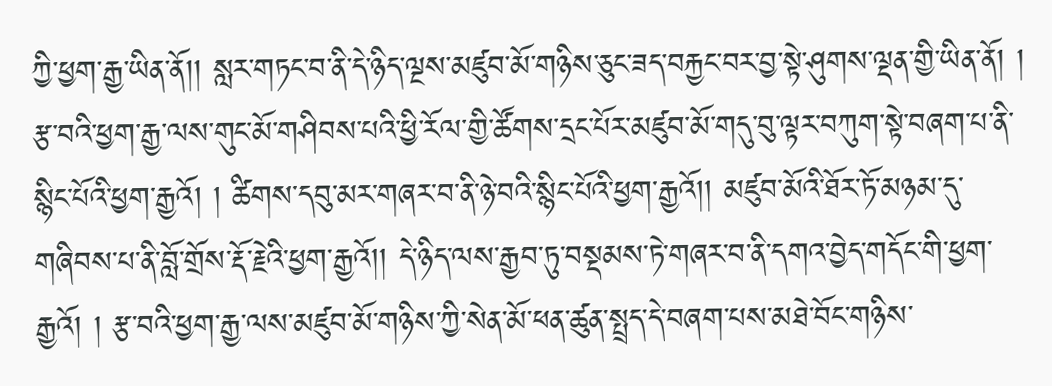ཀྱི་ཕྱག་རྒྱ་ཡིན་ནོ།། སླར་གཏང་བ་ནི་དེ་ཉིད་ལྔས་མཛུབ་མོ་གཉིས་ཅུང་ཟད་བརྐྱང་བར་བྱ་སྟེ་ཤུགས་ལྡན་གྱི་ཡིན་ནོ། ། རྩ་བའི་ཕྱག་རྒྱ་ལས་གུང་མོ་གཤིབས་པའི་ཕྱི་རོལ་གྱི་ཚོགས་དྲང་པོར་མཛུབ་མོ་གདུ་བུ་ལྟར་བཀུག་སྟེ་བཞག་པ་ནི་སྙིང་པོའི་ཕྱག་རྒྱའོ། ། ཚིགས་དབུ་མར་གཞར་བ་ནི་ཉེ་བའི་སྙིང་པོའི་ཕྱག་རྒྱའོ།། མཛུབ་མོའི་ཐོར་ཏོ་མཉམ་དུ་གཞིབས་པ་ནི་བློ་གྲོས་རྡོ་རྗེའི་ཕྱག་རྒྱའོ།། དེ་ཉིད་ལས་རྒྱབ་ཏུ་བསྡམས་ཏེ་གཞར་བ་ནི་དགའ་བྱེད་གདོང་གི་ཕྱག་རྒྱའོ། ། རྩ་བའི་ཕྱག་རྒྱ་ལས་མཛུབ་མོ་གཉིས་ཀྱི་སེན་མོ་ཕན་ཚུན་སྤྲད་དེ་བཞག་པས་མཐེ་བོང་གཉིས་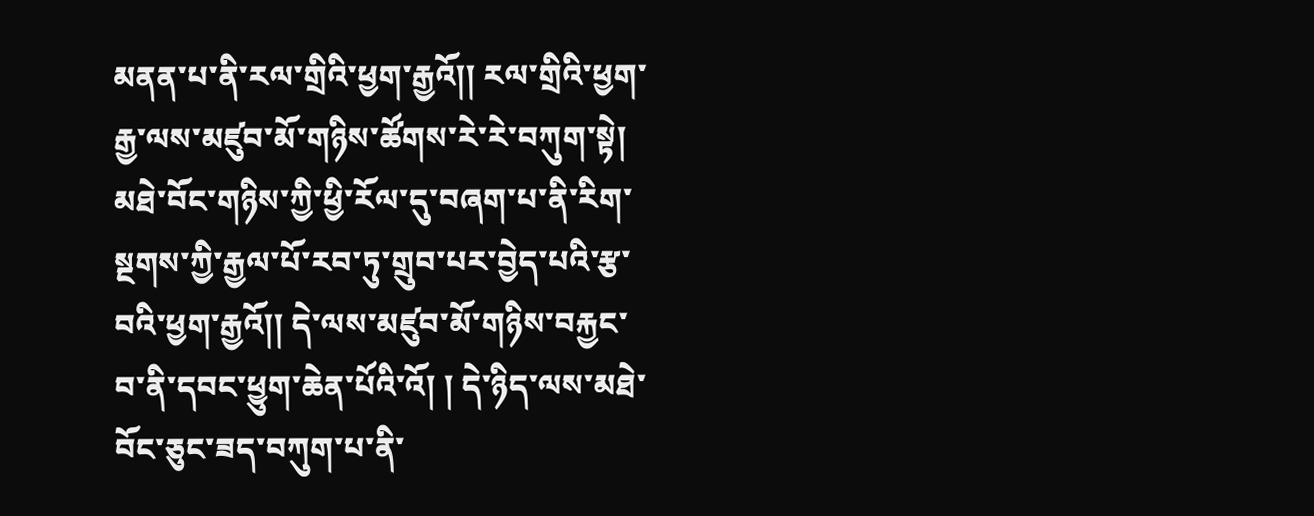མནན་པ་ནི་རལ་གྲིའི་ཕྱག་རྒྱའོ།། རལ་གྲིའི་ཕྱག་རྒྱ་ལས་མཛུབ་མོ་གཉིས་ཚོགས་རེ་རེ་བཀུག་སྟེ། མཐེ་བོང་གཉིས་ཀྱི་ཕྱི་རོལ་དུ་བཞག་པ་ནི་རིག་སྔགས་ཀྱི་རྒྱལ་པོ་རབ་ཏུ་གྲུབ་པར་བྱེད་པའི་རྩ་བའི་ཕྱག་རྒྱའོ།། དེ་ལས་མཛུབ་མོ་གཉིས་བརྐྱང་བ་ནི་དབང་ཕྱུག་ཆེན་པོའི་འོ། ། དེ་ཉིད་ལས་མཐེ་བོང་ཅུང་ཟད་བཀུག་པ་ནི་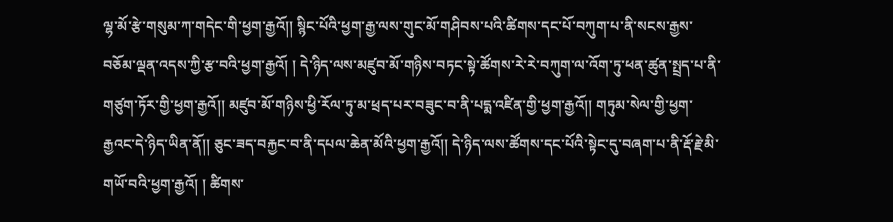ལྷ་མོ་རྩེ་གསུམ་ཀ་གདེང་གི་ཕྱག་རྒྱའོ།། སྙིང་པོའི་ཕྱག་རྒྱ་ལས་གུང་མོ་གཤིབས་པའི་ཚིགས་དང་པོ་བཀུག་པ་ནི་སངས་རྒྱས་བཅོམ་ལྡན་འདས་ཀྱི་རྩ་བའི་ཕྱག་རྒྱའོ། ། དེ་ཉིད་ལས་མཛུབ་མོ་གཉིས་བཏང་སྟེ་ཚོགས་རེ་རེ་བཀུག་ལ་འོག་ཏུ་ཕན་ཚུན་སྤྲད་པ་ནི་གཙུག་ཏོར་གྱི་ཕྱག་རྒྱའོ།། མཛུབ་མོ་གཉིས་ཕྱི་རོལ་ཏུ་མ་ཕྲད་པར་བཟུང་བ་ནི་པདྨ་འཛིན་གྱི་ཕྱག་རྒྱའོ།། གཏུམ་སེལ་གྱི་ཕྱག་རྒྱའང་དེ་ཉིད་ཡིན་ནོ།། ཅུང་ཟད་བརྐྱང་བ་ནི་དཔལ་ཆེན་མོའི་ཕྱག་རྒྱའོ།། དེ་ཉིད་ལས་ཚོགས་དང་པོའི་སྟེང་དུ་བཞག་པ་ནི་རྡོ་རྗེ་མི་གཡོ་བའི་ཕྱག་རྒྱའོ། ། ཚིགས་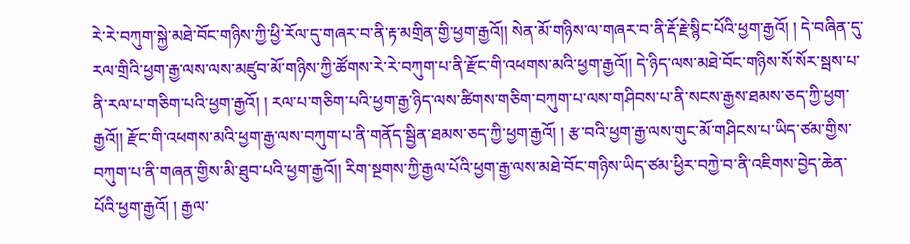རེ་རེ་བཀུག་སྐྱེ་མཐེ་བོང་གཉིས་ཀྱི་ཕྱི་རོལ་དུ་གཞར་བ་ནི་རྟ་མགྲིན་གྱི་ཕྱག་རྒྱའོ།། སེན་མོ་གཉིས་ལ་གཞར་བ་ནི་རྡོ་རྗེ་སྙིང་པོའི་ཕྱག་རྒྱའོ། ། དེ་བཞིན་དུ་རལ་གྲིའི་ཕྱག་རྒྱ་ལས་ལས་མཛུབ་མོ་གཉིས་ཀྱི་ཚོགས་རེ་རེ་བཀུག་པ་ནི་རྫོང་གི་འཕགས་མའི་ཕྱག་རྒྱའོ།། དེ་ཉིད་ལས་མཐེ་བོང་གཉིས་སོ་སོར་སྦས་པ་ནི་རལ་པ་གཅིག་པའི་ཕྱག་རྒྱའོ། ། རལ་པ་གཅིག་པའི་ཕྱག་རྒྱ་ཉིད་ལས་ཚིགས་གཅིག་བཀུག་པ་ལས་གཤིབས་པ་ནི་སངས་རྒྱས་ཐམས་ཅད་ཀྱི་ཕྱག་རྒྱའོ།། རྫོང་གི་འཕགས་མའི་ཕྱག་རྒྱ་ལས་བཀུག་པ་ནི་གནོད་སྦྱིན་ཐམས་ཅད་ཀྱི་ཕྱག་རྒྱའོ། ། རྩ་བའི་ཕྱག་རྒྱ་ལས་གུང་མོ་གཤིངས་པ་ཡིད་ཙམ་གྱིས་བཀུག་པ་ནི་གཞན་གྱིས་མི་ཐུབ་པའི་ཕྱག་རྒྱའོ།། རིག་སྔགས་ཀྱི་རྒྱལ་པོའི་ཕྱག་རྒྱ་ལས་མཐེ་བོང་གཉིས་ཡིད་ཙམ་ཕྱིར་བཀྱེ་བ་ནི་འཇིགས་བྱེད་ཆེན་པོའི་ཕྱག་རྒྱའོ། ། རྒྱལ་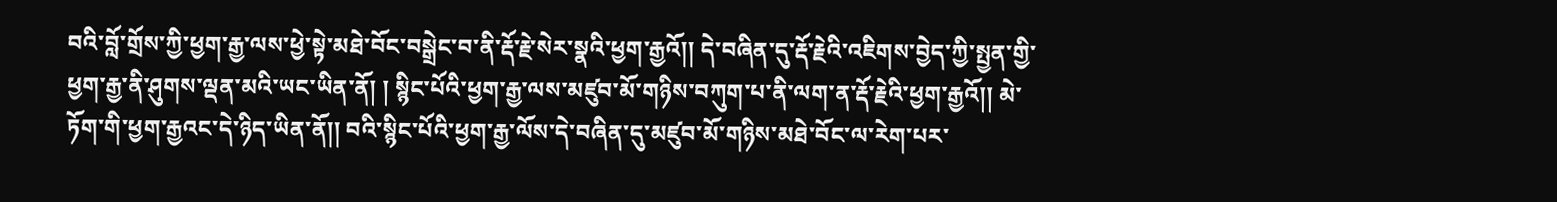བའི་བློ་གྲོས་ཀྱི་ཕྱག་རྒྱ་ལས་ཕྱེ་སྟེ་མཐེ་བོང་བསྒྲེང་བ་ནི་རྡོ་རྗེ་སེར་སྣའི་ཕྱག་རྒྱའོ།། དེ་བཞིན་དུ་རྡོ་རྗེའི་འཇིགས་བྱེད་ཀྱི་སྤྱན་གྱི་ཕྱག་རྒྱ་ནི་ཤུགས་ལྡན་མའི་ཡང་ཡིན་ནོ། ། སྙིང་པོའི་ཕྱག་རྒྱ་ལས་མཛུབ་མོ་གཉིས་བཀུག་པ་ནི་ལག་ན་རྡོ་རྗེའི་ཕྱག་རྒྱའོ།། མེ་ཏོག་གི་ཕྱག་རྒྱའང་དེ་ཉིད་ཡིན་ནོ།། བའི་སྙིང་པོའི་ཕྱག་རྒྱ་ལོས་དེ་བཞིན་དུ་མཛུབ་མོ་གཉིས་མཐེ་བོང་ལ་རེག་པར་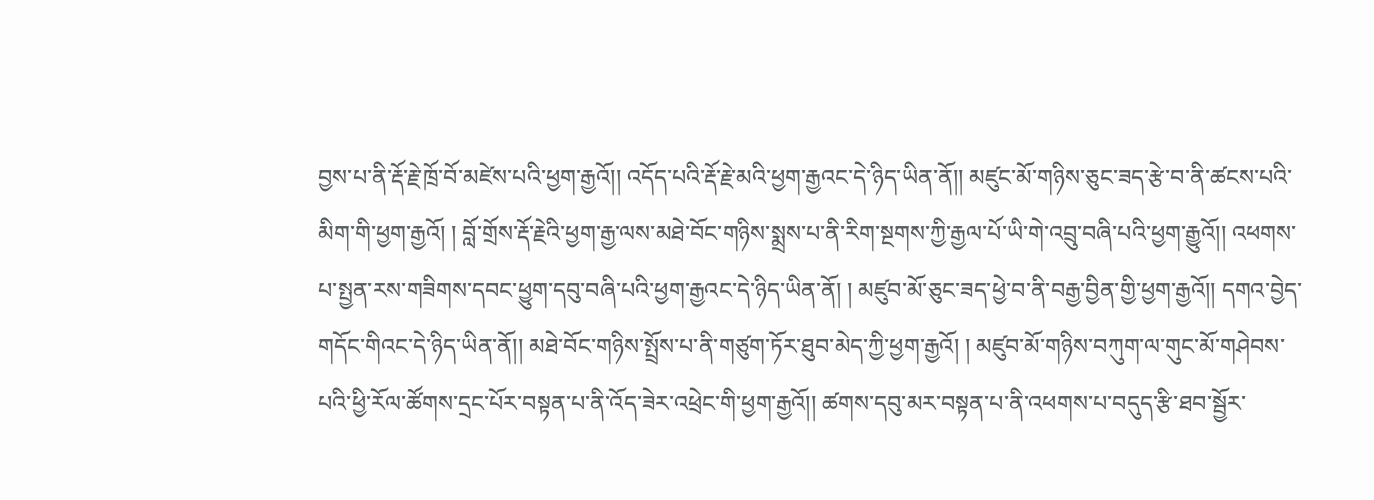བྱས་པ་ནི་རྡོ་རྗེ་ཁྲོ་བོ་མཛེས་པའི་ཕྱག་རྒྱའོ།། འདོད་པའི་རྡོ་རྗེ་མའི་ཕྱག་རྒྱའང་དེ་ཉིད་ཡིན་ནོ།། མཛུང་མོ་གཉིས་ཅུང་ཟད་རྩེ་བ་ནི་ཚངས་པའི་མིག་གི་ཕྱག་རྒྱའོ། ། བློ་གྲོས་རྡོ་རྗེའི་ཕྱག་རྒྱ་ལས་མཐེ་བོང་གཉིས་སྨྲས་པ་ནི་རིག་སྔགས་ཀྱི་རྒྱལ་པོ་ཡི་གེ་འབྲུ་བཞི་པའི་ཕྱག་རྒྱུའོ།། འཕགས་པ་སྤྱན་རས་གཟིགས་དབང་ཕྱུག་དབུ་བཞི་པའི་ཕྱག་རྒྱའང་དེ་ཉིད་ཡིན་ནོ། ། མཛུབ་མོ་ཅུང་ཟད་ཕྱེ་བ་ནི་བརྒྱ་བྱིན་གྱི་ཕྱག་རྒྱའོ།། དགའ་བྱེད་གདོང་གིའང་དེ་ཉིད་ཡིན་ནོ།། མཐེ་བོང་གཉིས་སྤྲོས་པ་ནི་གཙུག་ཏོར་ཐུབ་མེད་ཀྱི་ཕྱག་རྒྱའོ། ། མཛུབ་མོ་གཉིས་བཀུག་ལ་གུང་མོ་གཤེབས་པའི་ཕྱི་རོལ་ཚོགས་དྲང་པོར་བསྟན་པ་ནི་འོད་ཟེར་འཕྲེང་གི་ཕྱག་རྒྱའོ།། ཚགས་དབུ་མར་བསྟན་པ་ནི་འཕགས་པ་བདུད་རྩི་ཐབ་སྦྱོར་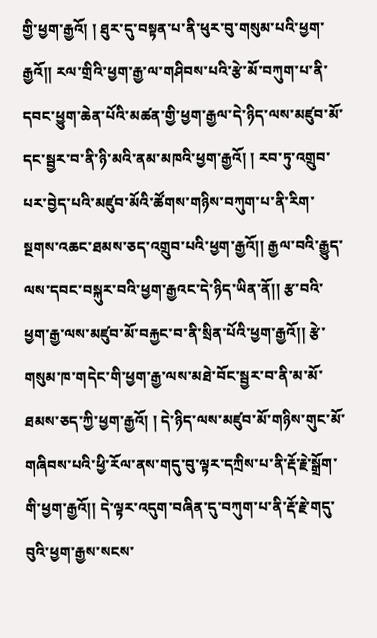གྱི་ཕྱག་རྒྱའོ། ། ཐུར་དུ་བསྟན་པ་ནི་ཕུར་བུ་གསུམ་པའི་ཕྱག་རྒྱའོ།། རལ་གྲིའི་ཕྱག་རྒྱ་ལ་གཤིབས་པའི་རྩེ་མོ་བཀུག་པ་ནི་དབང་ཕྱུག་ཆེན་པོའི་མཚན་གྱི་ཕྱག་རྒྱལ་དེ་ཉིད་ལས་མཛུབ་མོ་དང་སྦྱར་བ་ནི་ཉི་མའི་ནམ་མཁའི་ཕྱག་རྒྱའོ། ། རབ་ཏུ་འགྲུབ་པར་བྱེད་པའི་མཛུབ་མོའི་ཚོགས་གཉིས་བཀུག་པ་ནི་རིག་སྔགས་འཆང་ཐམས་ཅད་འགྲུབ་པའི་ཕྱག་རྒྱའོ།། རྒྱལ་བའི་རྒྱུད་ལས་དབང་བསྐུར་བའི་ཕྱག་རྒྱའང་དེ་ཉིད་ཡིན་ནོ།། རྩ་བའི་ཕྱག་རྒྱ་ལས་མཛུབ་མོ་བརྐྱང་བ་ནི་སྲིན་པོའི་ཕྱག་རྒྱའོ།། རྩེ་གསུམ་ཁ་གདེང་གི་ཕྱག་རྒྱ་ལས་མཐེ་བོང་སྦྱར་བ་ནི་མ་མོ་ཐམས་ཅད་ཀྱི་ཕྱག་རྒྱའོ། ། དེ་ཉིད་ལས་མཛུབ་མོ་གཉིས་གུང་མོ་གཞིབས་པའི་ཕྱི་རོལ་ནས་གདུ་བུ་ལྟར་དཀྲིས་པ་ནི་རྡོ་རྗེ་སྒྲོག་གི་ཕྱག་རྒྱའོ།། དེ་ལྟར་འདུག་བཞིན་དུ་བཀུག་པ་ནི་རྡོ་རྗེ་གདུ་བུའི་ཕྱག་རྒྱས་སངས་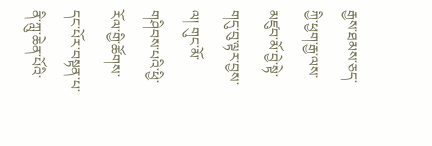རྒྱས་ཐམས་ཅད་ཀྱི་ཕྱག་རྒྱ་ལས་མཛུབ་མོ་བྱེ་སྟེ་གདུ་བུ་ལྟར་བྱས་ལ། གུང་མོ་གཤིབས་པའི་ཕྱི་རོལ་གྱི་ཚོགས་དང་པོར་བསྟན་པ་ནི་ཀླུ་ཆེན་པོའི་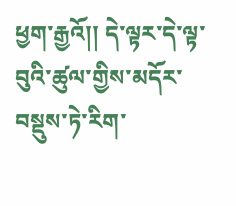ཕྱག་རྒྱའོ།། དེ་ལྟར་དེ་ལྟ་བུའི་ཚུལ་གྱིས་མདོར་བསྡུས་ཏེ་རིག་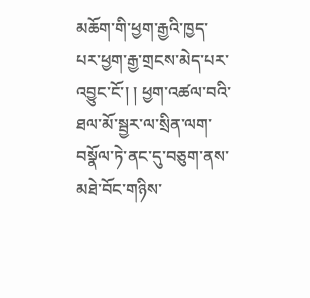མཆོག་གི་ཕྱག་རྒྱའི་ཁྱད་པར་ཕྱག་རྒྱ་གྲངས་མེད་པར་འབྱུང་ངོ་། ། ཕྱག་འཚལ་བའི་ཐལ་མོ་སྦྱར་ལ་སྲིན་ལག་བསྣོལ་ཏེ་ནང་དུ་བཅུག་ནས་མཐེ་བོང་གཉིས་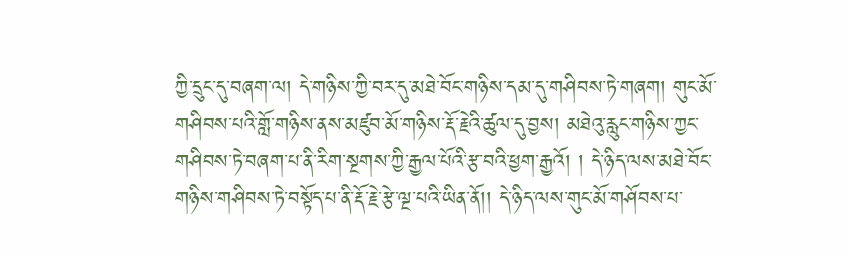ཀྱི་དྲུང་དུ་བཞག་ལ། དེ་གཉིས་ཀྱི་བར་དུ་མཐེ་བོང་གཉིས་དམ་དུ་གཤིབས་ཏེ་གཞག། གུང་མོ་གཤིབས་པའི་གློ་གཉིས་ནས་མཛུབ་མོ་གཉིས་རྡོ་རྗེའི་ཚུལ་དུ་བྱས། མཐེའུ་རླུང་གཉིས་ཀྱང་གཤིབས་ཏེ་བཞག་པ་ནི་རིག་སྔགས་ཀྱི་རྒྱལ་པོའི་རྩ་བའི་ཕྱག་རྒྱའོ། ། དེ་ཉིད་ལས་མཐེ་བོང་གཉིས་གཤིབས་ཏེ་བསྟོད་པ་ནི་རྡོ་རྗེ་རྩེ་ལྔ་པའི་ཡིན་ནོ།། དེ་ཉིད་ལས་གུང་མོ་གཤོབས་པ་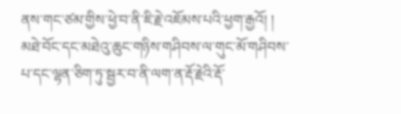ནས་གང་ཙམ་གྱིས་ཕྱེ་བ་ནི་ཇི་རྗེ་འཇོམས་པའི་ཕྱག་རྒྱའོ། ། མཐེ་བོང་དང་མཐེའུ་ཆུང་གཉིས་གཤིབས་ལ་གུང་མོ་གཤིབས་པ་དང་ལྷན་ཅིག་ཏུ་སྦྱར་བ་ནི་ལག་ན་རྡོ་རྗེའི་རྡོ་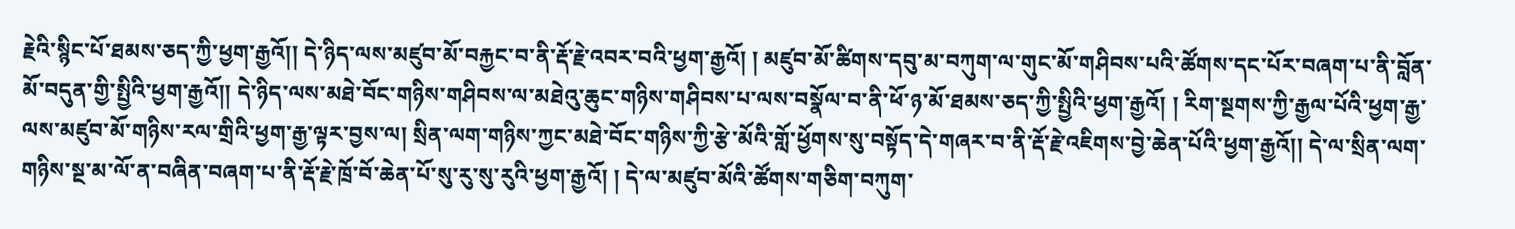རྗེའི་སྙིང་པོ་ཐམས་ཅད་ཀྱི་ཕྱག་རྒྱའོ།། དེ་ཉིད་ལས་མཛུབ་མོ་བརྐྱང་བ་ནི་རྡོ་རྗེ་འབར་བའི་ཕྱག་རྒྱའོ། ། མཛུབ་མོ་ཚིགས་དབུ་མ་བཀུག་ལ་གུང་མོ་གཤིབས་པའི་ཚོགས་དང་པོར་བཞག་པ་ནི་བློན་མོ་བདུན་གྱི་སྤྱིའི་ཕྱག་རྒྱའོ།། དེ་ཉིད་ལས་མཐེ་བོང་གཉིས་གཤིབས་ལ་མཐེའུ་ཆུང་གཉིས་གཤིབས་པ་ལས་བསྣོལ་བ་ནི་ཕོ་ཉ་མོ་ཐམས་ཅད་ཀྱི་སྤྱིའི་ཕྱག་རྒྱའོ། ། རིག་སྔགས་ཀྱི་རྒྱལ་པོའི་ཕྱག་རྒྱ་ལས་མཛུབ་མོ་གཉིས་རལ་གྲིའི་ཕྱག་རྒྱ་ལྟར་བྱས་ལ། སྲིན་ལག་གཉིས་ཀྱང་མཐེ་བོང་གཉིས་ཀྱི་རྩེ་མོའི་གློ་ཕྱོགས་སུ་བསྟོད་དེ་གཞར་བ་ནི་རྡོ་རྗེ་འཇིགས་བྱེ་ཆེན་པོའི་ཕྱག་རྒྱའོ།། དེ་ལ་སྲིན་ལག་གཉིས་སྔ་མ་ལོ་ན་བཞིན་བཞག་པ་ནི་རྡོ་རྗེ་ཁྲོ་བོ་ཆེན་པོ་སུ་རུ་སུ་རུའི་ཕྱག་རྒྱའོ། ། དེ་ལ་མཛུབ་མོའི་ཚོགས་གཅིག་བཀུག་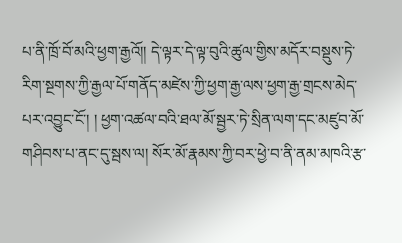པ་ནི་ཁྲོ་བོ་མའི་ཕྱག་རྒྱའོ།། དེ་ལྟར་དེ་ལྟ་བུའི་ཚུལ་གྱིས་མདོར་བསྡུས་ཏེ་རིག་སྔགས་ཀྱི་རྒྱལ་པོ་གནོད་མཛེས་ཀྱི་ཕྱག་རྒྱ་ལས་ཕྱག་རྒྱ་གྲངས་མེད་པར་འབྱུང་ངོ་། ། ཕྱག་འཚལ་བའི་ཐལ་མོ་སྦྱར་ཏེ་སྲིན་ལག་དང་མཛུབ་མོ་གཤིབས་པ་ནང་དུ་སྦས་ལ། སོར་མོ་རྣམས་ཀྱི་བར་ཕྱེ་བ་ནི་ནམ་མཁའི་རྩ་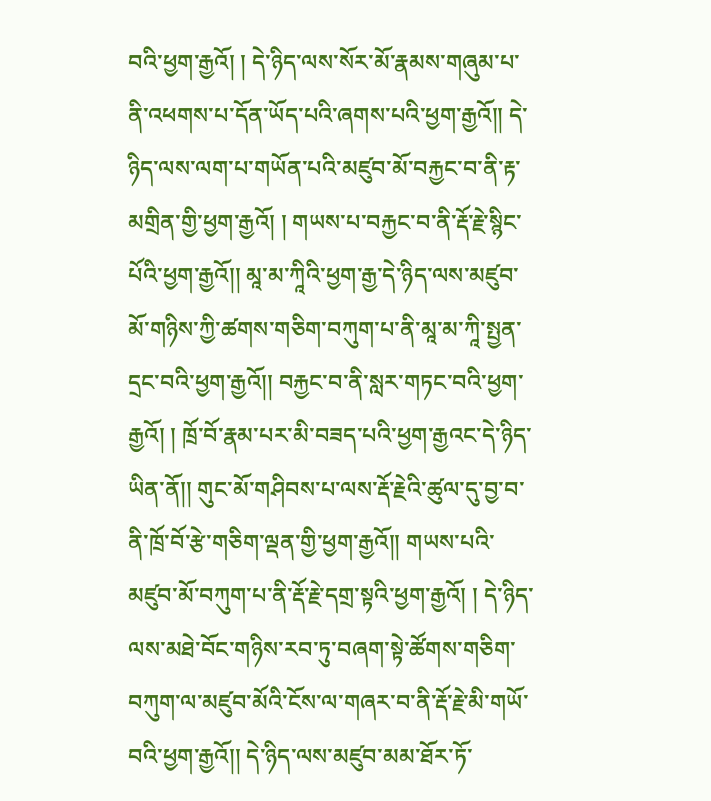བའི་ཕྱག་རྒྱའོ། ། དེ་ཉིད་ལས་སོར་མོ་རྣམས་གཞུམ་པ་ནི་འཕགས་པ་དོན་ཡོད་པའི་ཞགས་པའི་ཕྱག་རྒྱའོ།། དེ་ཉིད་ལས་ལག་པ་གཡོན་པའི་མཛུབ་མོ་བརྐྱང་བ་ནི་རྟ་མགྲིན་གྱི་ཕྱག་རྒྱའོ། ། གཡས་པ་བརྐྱང་བ་ནི་རྡོ་རྗེ་སྙིང་པོའི་ཕྱག་རྒྱའོ།། མཱ་མ་ཀཱིའི་ཕྱག་རྒྱ་དེ་ཉིད་ལས་མཛུབ་མོ་གཉིས་ཀྱི་ཚགས་གཅིག་བཀུག་པ་ནི་མཱ་མ་ཀཱི་སྤྱན་དྲང་བའི་ཕྱག་རྒྱའོ།། བརྐྱང་བ་ནི་སླར་གཏང་བའི་ཕྱག་རྒྱའོ། ། ཁྲོ་བོ་རྣམ་པར་མི་བཟད་པའི་ཕྱག་རྒྱའང་དེ་ཉིད་ཡིན་ནོ།། གུང་མོ་གཤིབས་པ་ལས་རྡོ་རྗེའི་ཚུལ་དུ་བྱ་བ་ནི་ཁྲོ་བོ་རྩེ་གཅིག་ལྡན་གྱི་ཕྱག་རྒྱའོ།། གཡས་པའི་མཛུབ་མོ་བཀུག་པ་ནི་རྡོ་རྗེ་དགྲ་སྟའི་ཕྱག་རྒྱའོ། ། དེ་ཉིད་ལས་མཐེ་བོང་གཉིས་རབ་ཏུ་བཞག་སྟེ་ཚོགས་གཅིག་བཀུག་ལ་མཛུབ་མོའི་ངོས་ལ་གཞར་བ་ནི་རྡོ་རྗེ་མི་གཡོ་བའི་ཕྱག་རྒྱའོ།། དེ་ཉིད་ལས་མཛུབ་མམ་ཐོར་ཏོ་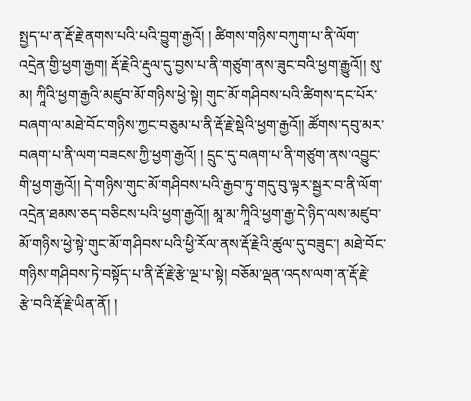སྤྱད་པ་ན་རྡོ་རྗེ་ནགས་པའི་པའི་བྱུག་རྒྱའོ། ། ཚིགས་གཉིས་བཀུག་པ་ནི་ལོག་འདྲེན་གྱི་ཕྱག་རྒྱག། རྡོ་རྗེའི་རྡུལ་དུ་བྱས་པ་ནི་གཙུག་ནས་ཟུང་བའི་ཕྱག་རྒྱུའོ།། སུ་མ། ཀཱིའི་ཕྱག་རྒྱའི་མཛུབ་མོ་གཉིས་ཕྱེ་སྟེ། གུང་མོ་གཤིབས་པའི་ཚིགས་དང་པོར་བཞག་ལ་མཐེ་བོང་གཉིས་ཀྱང་བཅུམ་པ་ནི་རྡོ་རྗེ་སྡེའི་ཕྱག་རྒྱའོ།། ཚོགས་དབུ་མར་བཞག་པ་ནི་ལག་བཟངས་ཀྱི་ཕྱག་རྒྱའོ། ། དྲུང་དུ་བཞག་པ་ནི་གཙུག་ནས་འབྱུང་གི་ཕྱག་རྒྱའོ།། དེ་གཉིས་གུང་མོ་གཤིབས་པའི་རྒྱབ་ཏུ་གདུ་བུ་ལྟར་སྦྱར་བ་ནི་ལོག་འདྲེན་ཐམས་ཅད་བཅིངས་པའི་ཕྱག་རྒྱའོ།། མཱ་མ་ཀཱིའི་ཕྱག་རྒྱ་དེ་ཉིད་ལས་མཛུབ་མོ་གཉིས་ཕྱེ་སྟེ་གུང་མོ་གཤིབས་པའི་ཕྱི་རོལ་ནས་རྡོ་རྗེའི་ཚུལ་དུ་བཟུང་། མཐེ་བོང་གཉིས་གཤིབས་ཏེ་བསྟོད་པ་ནི་རྡོ་རྗེ་རྩེ་ལྔ་པ་སྟེ། བཅོམ་ལྡན་འདས་ལག་ན་རྡོ་རྗེ་རྩེ་བའི་རྡོ་རྗེ་ཡིན་ནོ། །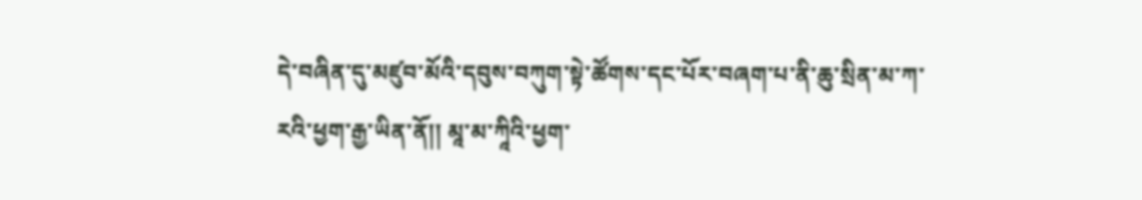དེ་བཞིན་དུ་མཛུབ་མོའི་དབུས་བཀུག་སྟེ་ཚོགས་དང་པོར་བཞག་པ་ནི་ཆུ་སྲིན་མ་ཀ་རའི་ཕྱག་རྒྱ་ཡིན་ནོ།། མཱ་མ་ཀཱིའི་ཕྱག་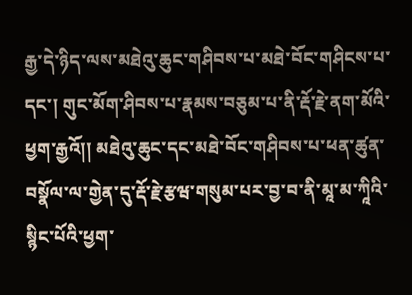རྒྱ་དེ་ཉིད་ལས་མཐེའུ་ཆུང་གཤིབས་པ་མཐེ་བོང་གཤིངས་པ་དང་། གུང་མོག་ཤིབས་པ་རྣམས་བཅུམ་པ་ནི་རྡོ་རྗེ་ནག་མོའི་ཕྱག་རྒྱའོ།། མཐེའུ་ཆུང་དང་མཐེ་བོང་གཤིབས་པ་ཕན་ཚུན་བསྣོལ་ལ་གྱེན་དུ་རྡོ་རྗེ་རྩཝ་གསུམ་པར་བྱ་བ་ནི་མཱ་མ་ཀཱིའི་སྙིང་པོའི་ཕྱག་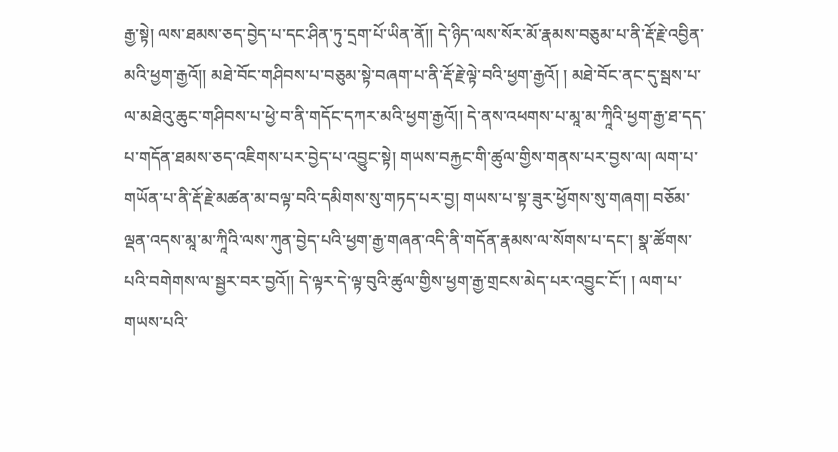རྒྱ་སྟེ། ལས་ཐམས་ཅད་བྱེད་པ་དང་ཤིན་ཏུ་དྲག་པོ་ཡིན་ནོ།། དེ་ཉིད་ལས་སོར་མོ་རྣམས་བཅུམ་པ་ནི་རྡོ་རྗེ་འབྱིན་མའི་ཕྱག་རྒྱའོ།། མཐེ་བོང་གཤིབས་པ་བཅུམ་སྟེ་བཞག་པ་ནི་རྡོ་རྗེ་ལྟེ་བའི་ཕྱག་རྒྱའོ། ། མཐེ་བོང་ནང་དུ་སྦས་པ་ལ་མཐེའུ་ཆུང་གཤིབས་པ་ཕྱེ་བ་ནི་གདོང་དཀར་མའི་ཕྱག་རྒྱའོ།། དེ་ནས་འཕགས་པ་མཱ་མ་ཀཱིའི་ཕྱག་རྒྱ་ཐ་དད་པ་གདོན་ཐམས་ཅད་འཇིགས་པར་བྱེད་པ་འབྱུང་སྟེ། གཡས་བརྐྱང་གི་ཚུལ་གྱིས་གནས་པར་བྱས་ལ། ལག་པ་གཡོན་པ་ནི་རྡོ་རྗེ་མཚན་མ་བལྟ་བའི་དམིགས་སུ་གཏད་པར་བྱ། གཡས་པ་སྟ་ཟུར་ཕྱོགས་སུ་གཞག། བཅོམ་ལྡན་འདས་མཱ་མ་ཀཱིའི་ལས་ཀུན་བྱེད་པའི་ཕྱག་རྒྱ་གཞན་འདི་ནི་གདོན་རྣམས་ལ་སོགས་པ་དང་། སྣ་ཚོགས་པའི་བགེགས་ལ་སྦྱར་བར་བྱའོ།། དེ་ལྟར་དེ་ལྟ་བུའི་ཚུལ་གྱིས་ཕྱག་རྒྱ་གྲངས་མེད་པར་འབྱུང་ངོ་། ། ལག་པ་གཡས་པའི་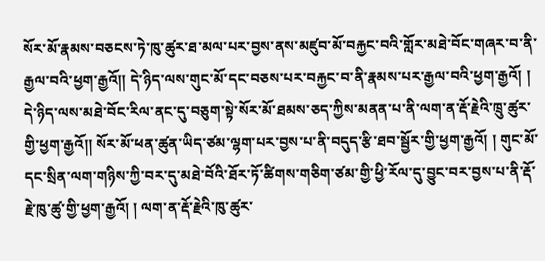སོར་མོ་རྣམས་བཅངས་ཏེ་ཁུ་ཚུར་ཐ་མལ་པར་བྱས་ནས་མཛུབ་མོ་བརྐྱང་བའི་གློར་མཐེ་བོང་གཞར་བ་ནི་རྒྱལ་བའི་ཕྱག་རྒྱའོ།། དེ་ཉིད་ལས་གུང་མོ་དང་བཅས་པར་བརྐྱང་བ་ནི་རྣམས་པར་རྒྱལ་བའི་ཕྱག་རྒྱའོ། ། དེ་ཉིད་ལས་མཐེ་བོང་རིལ་ནང་དུ་བཅུག་སྟེ་སོར་མོ་ཐམས་ཅད་ཀྱིས་མནན་པ་ནི་ལག་ན་རྡོ་རྗེའི་ཁྲུ་ཚུར་གྱི་ཕྱག་རྒྱའོ།། སོར་མོ་ཕན་ཚུན་ཡིད་ཙམ་ལྷག་པར་བྱས་པ་ནི་བདུད་རྩི་ཐབ་སྦྱོར་གྱི་ཕྱག་རྒྱའོ། ། གུང་མོ་དང་སྲིན་ལག་གཉིས་ཀྱི་བར་དུ་མཐེ་བོའི་ཐོར་ཏོ་ཚིགས་གཅིག་ཙམ་གྱི་ཕྱི་རོལ་དུ་བྱུང་བར་བྱས་པ་ནི་རྡོ་རྗེ་ཁུ་ཚུ་གྱི་ཕྱག་རྒྱའོ། ། ལག་ན་རྡོ་རྗེའི་ཁུ་ཚུར་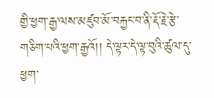གྱི་ཕྱག་རྒྱ་ལས་མཛུབ་མོ་བརྐྱང་བ་ནི་རྡོ་རྗེ་རྩེ་གཅིག་པའི་ཕྱག་རྒྱའོ།། དེ་ལྟར་དེ་ལྟ་བུའི་ཚུལ་དུ་ཕྱག་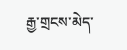རྒྱ་གྲངས་མེད་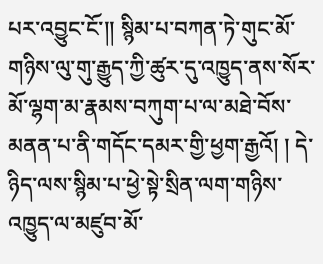པར་འབྱུང་ངོ་།། སྙིམ་པ་བཀན་ཏེ་གུང་མོ་གཉིས་ལུ་གུ་རྒྱུད་ཀྱི་ཚུར་དུ་འཁྱུད་ནས་སོར་མོ་ལྷག་མ་རྣམས་བཀུག་པ་ལ་མཐེ་བོས་མནན་པ་ནི་གདོང་དམར་གྱི་ཕྱག་རྒྱའོ། ། དེ་ཉིད་ལས་སྙིམ་པ་ཕྱེ་སྟེ་སྲིན་ལག་གཉིས་འཁྱུད་ལ་མཛུབ་མོ་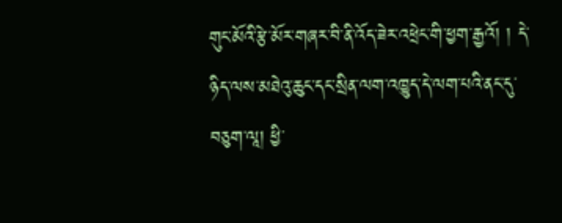གུང་མོའི་རྩེ་མོར་གཞར་བི་ནི་འོད་ཟེར་འཕྲེང་གི་ཕྱག་རྒྱའོ། ། དེ་ཉིད་ལས་མཐེའུ་ཆུང་དང་སྲིན་ལག་འཁྱུད་དེ་ལག་པའི་ནང་དུ་བཅུག་ལཱ། ཕྱི་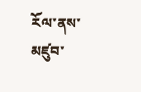རོལ་ནས་མཛུབ་